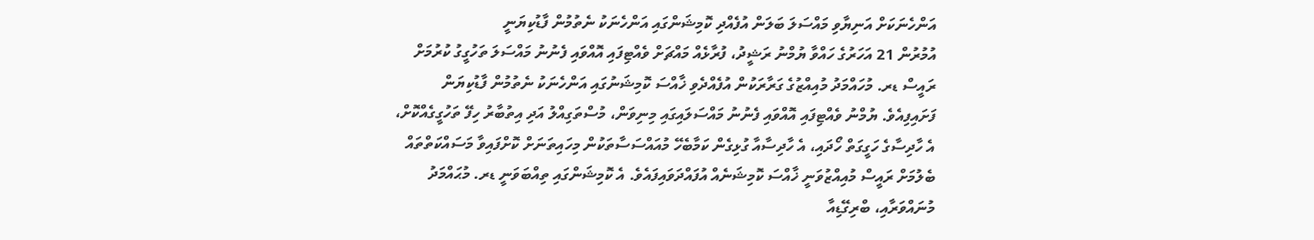އަންހެނަކަށް އަނިޔާވި މައްސަލަ ބަލަން އުފެއްދި ކޮމިޝަންގައި އަންހެނަކު ނެތުމުން ފާޑުކިޔަނީ
އުމުރުން 21 އަހަރުގެ ހައްވާ ޔުމްނު ރަޝީދު، ފުރާޅެއް މައްޗަށް ވެއްޓިފައި އޮއްވައި ފެނުނު މައްސަލަ ތަހުގީގު ކުރުމަށް ރައީސް ޑރ. މުހައްމަދު މުއިއްޒުގެ ގަރާރަކުން އުފެއްދެވި ޚާއްސަ ކޮމިޝަނުގައި އަންހެނަކު ނެތުމުން ފާޑުކިޔަން ފަށައިފިއެވެ. ޔުމްނު ވެއްޓިފައި އޮއްވައި ފެނުނު މައްސަލައިގައި މިނިވަން، މުސްތަގިއްލު އަދި އިތުބާރު ހިފޭ ތަހުގީގެއްކޮށް، އެ ހާދިސާގެ ހަގީގަތް ހޯދައި، އެ ހާދިސާއާ ގުޅިގެން ކަމާބެހޭ މުއައްސަސާތަކުން މިހައިތަނަށް ކޮށްފައިވާ މަސައްކަތްތައް ބެލުމަށް ރައީސް މުއިއްޒުވަނީ ޚާއްސަ ކޮމިޝަނެއް އުފައްދަވައިފައެވެ. އެ ކޮމިޝަންގައި ތިއްބަވަނީ ޑރ. މުޙައްމަދު މުނައްވަރާއި، ބްރިގޭޑިއާ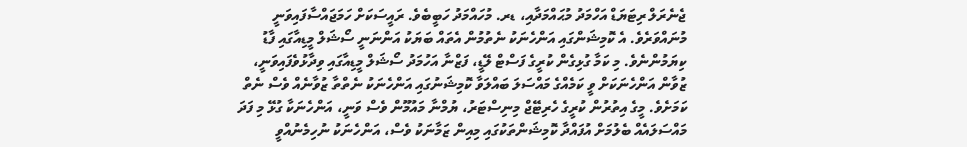ޖެނެރަލް ރިޓަޔަޑް އަހްމަދު މުޙައްމަދާއި، ޑރ. މުހައްމަދު ހަބީބެވެ. ރައީސަކަށް ހަމަޖައްސާފައިވަނީ މުނައްވަރެވެ. އެ ކޮމިޝަންގައި އަންހެނަކު ނެތުމުން އެތައް ބަޔަކު އަންނަނީ ސޯޝަލް މީޑިއާގައި ފާޑު ކިޔަމުންނެވެ. މި ކަމާ ގުޅިގެން ކުރީގެ ފަސްޓް ލޭޑީ، ފަޒްނާ އަހުމަދު ސޯޝަލް މީޑިއާގައި ވިދާޅުވެފައިވަނީ، ޒުވާން އަންހެނަކަށް ވީ ކަމެއްގެ މައްސަލަ ބައްލަވާ ކޮމިޝަނުގައި އަންހެނަކު ނެތްތާ ޒުވާނެއް ވެސް ނެތް ކަމަށެވެ. މީގެ އިތުރުން ކުރީގެ ހެރިޓޭޖް މިނިސްޓަރު، ޔުމްނާ މައުމޫން ވެސް ވަނީ، އަންހެނަކާ ގުޅޭ މި ފަދަ މައްސަލައެއް ބެލުމަށް އުފައްދާ ކޮމިޝަންތަކުގައި މިއިން ޒަމާނަކު ވެސް، އަންހެނަކު ނުހިމެނުއްވީ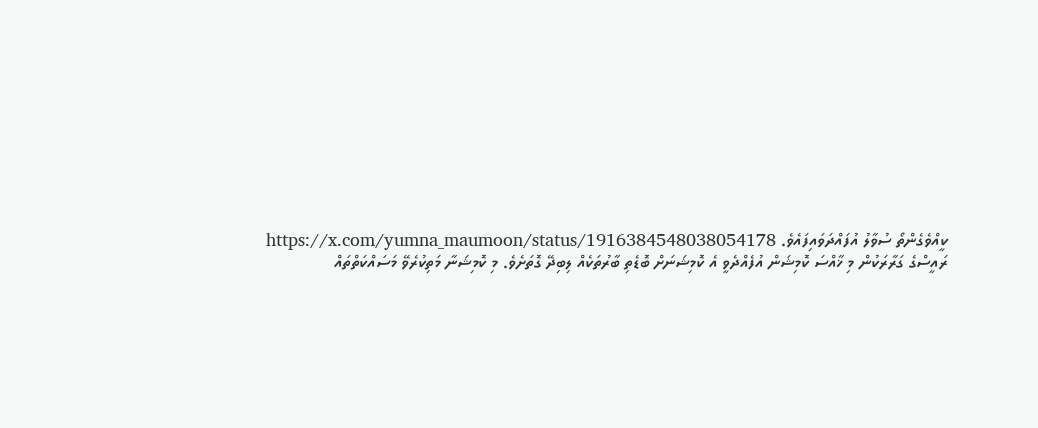ކީއްވެގެންތޯ ސުވާލު އުފައްދަވައިފައެވެ. https://x.com/yumna_maumoon/status/1916384548038054178 ރައީސްގެ ގަރާރަކުން މި ޚާއްސަ ކޮމިޝަން އުފެއްދެވީ އެ ކޮމިޝަނަށް ބޮޑެތި ބާރުތަކެއް ލިބިދޭ ގޮތަށެވެ. މި ކޮމިޝަނާ މަތިކުރެވޭ މަސައްކަތްތައް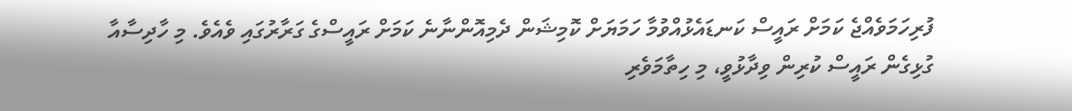ފުރިހަމަވެއްޖެ ކަމަށް ރައީސް ކަނޑައެޅުއްވުމާ ހަމަޔަށް ކޮމިޝަން ދެމިއޮންނާނެ ކަމަށް ރައީސްގެ ގަރާރުގައި ވެއެވެ. މި ހާދިސާއާ ގުޅިގެން ރައީސް ކުރިން ވިދާޅުވީ، މި ހިތާމަވެރި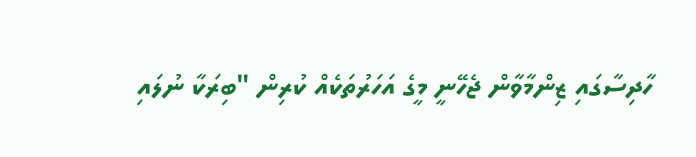ހާދިސާގައި ޒިންމާވާން ޖެހޭނީ މީގެ އަހަރުތަކެއް ކުރިން "ބިރަކާ ނުލައި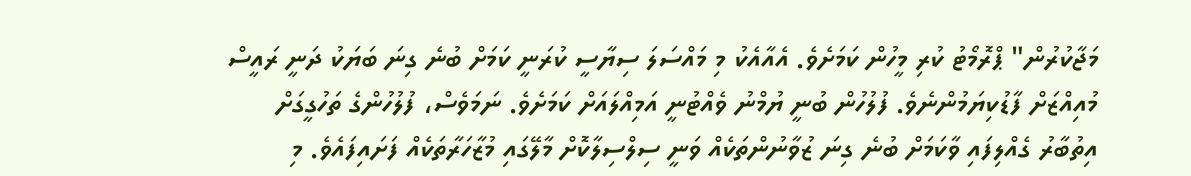މަޖާކުރުން" ޕްރޮމޯޓު ކުރި މީހުން ކަމަށެވެ. އެއާއެކު މި މައްސަލަ ސިޔާސީ ކުރަނީ ކަމަށް ބުނެ ގިނަ ބަޔަކު ދަނީ ރައީސް މުއިއްޒަށް ފާޑުކިޔަމުންނެވެ. ފުލުހުން ބުނީ ޔުމްނު ވެއްޓުނީ އަމިއްލައަށް ކަމަށެވެ. ނަމަވެސް، ފުލުހުންގެ ތަހުގީގަށް އިތުބާރު ގެއްލިފައި ވާކަމަށް ބުނެ ގިނަ ޒުވާނުންތަކެއް ވަނީ ސިލްސިލާކޮށް މާލޭގައި މުޒާހަރާތަކެއް ފަށައިފައެވެ. މި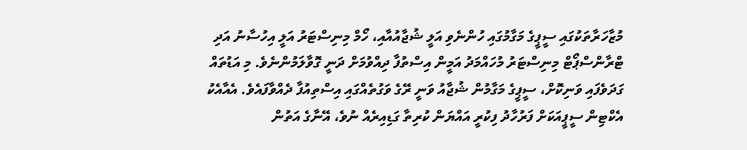މުޒާހަރާތަކުގައި ސީޕީގެ މަގާމުގައި ހުންނެވި އަލީ ޝުޖާއުއާއި، ހޯމް މިނިސްޓަރު އަލީ އިހުސާނު އަދި ޓްރާންސްޕޯޓް މިނިސްޓަރު މުހައްމަދު އަމީން އިސްތުފާ ދިއްވުމަށް ދަނީ ގޮވާލަމުންނެވެ. މި އަޑުތައް ގަދަވެފައި ވަނިކޮށް، ސީޕީގެ މަގާމުން ޝުޖާއު ވަނީ ރޭގެ ވަގުތެއްގައި އިސްތިއުފާ ދެއްވާފައެވެ. އެއާއެކު އެކްޓިން ސީޕީއަކަށް ފަރުހާދު ފިކުރީ އައްޔަން ކުރިތާ ގަޑިއިރެއް ނުވެ، އޭނާގެ އަތުން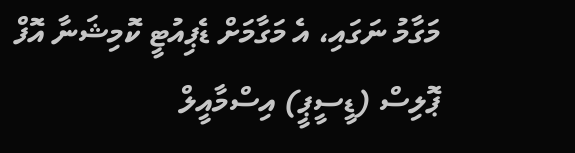މަގާމު ނަގައި، އެ މަގާމަށް ޑެޕިއުޓީ ކޮމިޝަނާ އޮފް ޕޮލިސް (ޑީސީޕީ) އިސްމާއީލް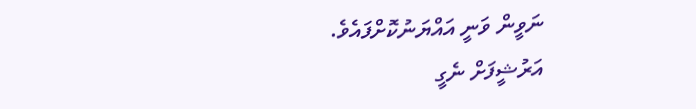ނަވީން ވަނީ އައްޔަނުކޮށްފައެވެ.
އަރުޝީފަށް ނެގީ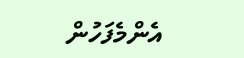އެންމެފަހުން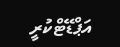އަޕްޑޭޓްކުރީ